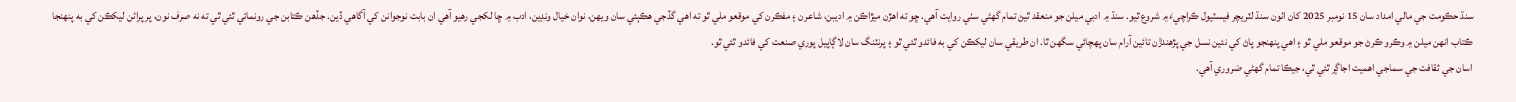سنڌ حڪومت جي مالي امداد سان 15 نومبر 2025 کان اٺون سنڌ لٽريچر فيسٽيول ڪراچيءَ ۾ شروع ٿيو. سنڌ ۾ ادبي ميلن جو منعقد ٿيڻ تمام گهڻي سٺي روايت آهي. ڇو ته اهڙن ميڙاڪن ۾ اديبن، شاعرن ۽ مفڪرن کي موقعو ملي ٿو ته اهي گڏجي هڪٻئي سان ويهن، نوان خيال ونڊين، ادب ۾ ڇا لکجي رهيو آهي ان بابت نوجوانن کي آگاهي ڏين. جڏهن ڪتابن جي رونمائي ٿئي ٿي ته نه صرف نون، پر پراڻن ليکڪن کي به پنهنجا ڪتاب انهن ميلن ۾ وڪرو ڪرڻ جو موقعو ملي ٿو ۽ اهي پنهنجو پاڻ کي نئين نسل جي پڙهندڙن تائين آرام سان پهچائي سگهن ٿا. ان طريقي سان ليکڪن کي به فائدو ٿئي ٿو ۽ پرنٽنگ سان لاڳاپيل پوري صنعت کي فائدو ٿئي ٿو.
اسان جي ثقافت جي سماجي اهميت اجاڳر ٿئي ٿي، جيڪا تمام گهڻي ضروري آهي.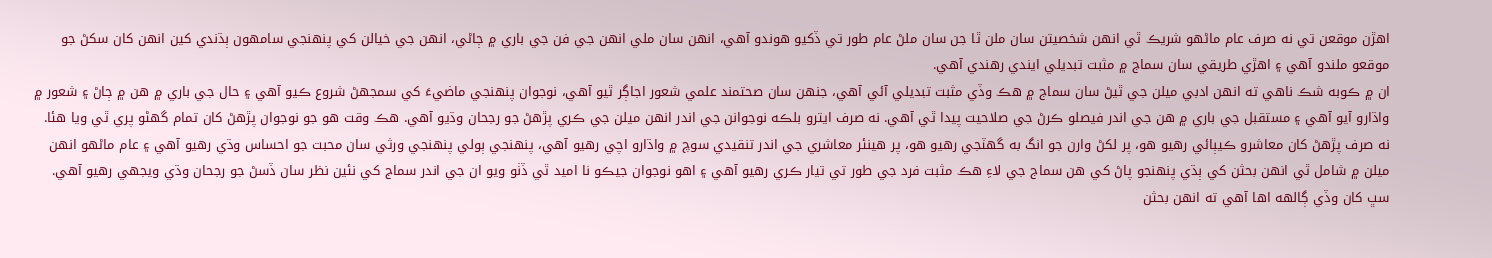اهڙن موقعن تي نه صرف عام ماڻهو شريڪ ٿي انهن شخصيتن سان ملن ٿا جن سان ملڻ عام طور تي ڏکيو هوندو آهي، انهن سان ملي انهن جي فن جي باري ۾ ڄاڻي، انهن جي خيالن کي پنهنجي سامهون ٻڌندي کين انهن کان سکڻ جو موقعو ملندو آهي ۽ اهڙي طريقي سان سماج ۾ مثبت تبديلي ايندي رهندي آهي.
ان ۾ ڪوبه شڪ ناهي ته انهن ادبي ميلن جي ٿيڻ سان سماج ۾ هڪ وڏي مثبت تبديلي آئي آهي، جنهن سان صحتمند علمي شعور اجاڳر ٿيو آهي، نوجوان پنهنجي ماضيءَ کي سمجهڻ شروع ڪيو آهي ۽ حال جي باري ۾ هن ۾ ڄاڻ ۽ شعور ۾ واڌارو آيو آهي ۽ مستقبل جي باري ۾ هن جي اندر فيصلو ڪرڻ جي صلاحيت پيدا ٿي آهي. نه صرف ايترو بلڪه نوجوانن جي اندر انهن ميلن جي ڪري پڙهڻ جو رجحان وڌيو آهي. هڪ وقت هو جو نوجوان پڙهڻ کان تمام گهڻو پري ٿي ويا هئا. نه صرف پڙهڻ کان معاشرو ڪيٻائي رهيو هو، پر لکڻ وارن جو انگ به گهٽجي رهيو هو، پر هينئر معاشري جي اندر تنقيدي سوچ ۾ واڌارو اچي رهيو آهي، پنهنجي ٻولي پنهنجي ورثي سان محبت جو احساس وڌي رهيو آهي ۽ عام ماڻهو انهن ميلن ۾ شامل ٿي انهن بحثن کي ٻڌي پنهنجو پاڻ کي هن سماج جي لاءِ هڪ مثبت فرد جي طور تي تيار ڪري رهيو آهي ۽ اهو نوجوان جيڪو نا اميد ٿي ڏٺو ويو ان جي اندر سماج کي نئين نظر سان ڏسڻ جو رجحان وڌي ويجهي رهيو آهي.
سڀ کان وڏي ڳالهه اها آهي ته انهن بحثن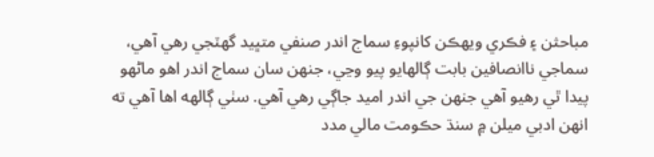مباحثن ۽ فڪري ويهڪن کانپوءِ سماج اندر صنفي متڀيد گهٽجي رهي آهي، سماجي ناانصافين بابت ڳالهايو پيو وڃي، جنهن سان سماج اندر اهو ماڻهو پيدا ٿي رهيو آهي جنهن جي اندر اميد جاڳي رهي آهي. سٺي ڳالهه اها آهي ته انهن ادبي ميلن ۾ سنڌ حڪومت مالي مدد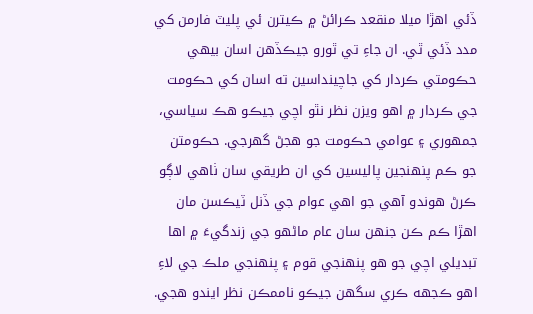ڏئي اهڙا ميلا منقعد ڪرائڻ ۾ ڪيترن ئي پليٽ فارمن کي مدد ڏئي ٿي. ان جاءِ تي ٿورو جيڪڏهن اسان بيهي حڪومتي ڪردار کي جاچينداسين ته اسان کي حڪومت جي ڪردار ۾ اهو ويزن نظر نٿو اچي جيڪو هڪ سياسي، جمهوري ۽ عوامي حڪومت جو هجڻ گهرجي. حڪومتن جو ڪم پنهنجين پاليسين کي ان طريقي سان ٺاهي لاڳو ڪرڻ هوندو آهي جو اهي عوام جي ڏنل ٽيڪسن مان اهڙا ڪم ڪن جنهن سان عام ماڻهو جي زندگيءَ ۾ اها تبديلي اچي جو هو پنهنجي قوم ۽ پنهنجي ملڪ جي لاءِ اهو ڪجهه ڪري سگهن جيڪو ناممڪن نظر ايندو هجي.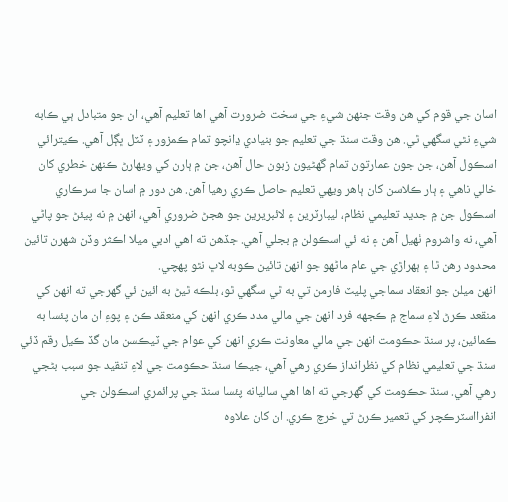اسان جي قوم کي هن وقت جنهن شيءِ جي سخت ضرورت آهي اها تعليم آهي، ان جو متبادل ٻي ڪابه شيءِ نٿي سگهي ٿي. هن وقت سنڌ جي تعليم جو بنيادي ڍانچو تمام ڪمزور ۽ ٽٽل ڀڳل آهي. ڪيترائي اسڪول آهن، جن جون عمارتون تمام گهڻيون زبون حال آهن، جن ۾ ٻارن کي ويهارڻ ڪنهن خطري کان خالي ناهي ۽ ٻار ڪلاسن کان ٻاهر ويهي تعليم حاصل ڪري رهيا آهن. هن دور ۾ اسان جا سرڪاري اسڪول جن ۾ جديد تعليمي نظام، ليبارٽرين ۽ لائبريرين جو هجڻ ضروري آهي، انهن ۾ نه پيئڻ جو پاڻي آهي، نه واشروم ٺهيل آهن ۽ نه ئي اسڪولن ۾ بجلي آهي. جڏهن ته اهي ادبي ميلا اڪثر وڏن شهرن تائين محدود رهن ٿا ۽ ٻهراڙي جي عام ماڻهو جو انهن تائين ڪوبه لاڀ نٿو پهچي.
انهن ميلن جو انعقاد سماجي پليٽ فارمن تي به ٿي سگهي ٿو، بلڪه ٿيڻ به ائين ئي گهرجي ته انهن کي منقعد ڪرڻ لاءِ سماج ۾ ڪجهه فرد انهن جي مالي مدد ڪري انهن کي منعقد ڪن ۽ پوءِ ان مان پئسا به ڪمائين، پر سنڌ حڪومت انهن جي مالي معاونت ڪري انهن کي عوام جي ٽيڪسن مان گڏ ڪيل رقم ڏئي سنڌ جي تعليمي نظام کي نظرانداز ڪري رهي آهي، جيڪا سنڌ حڪومت جي لاءِ تنقيد جو سبب بڻجي رهي آهي. سنڌ حڪومت کي گهرجي ته اها اهي ساليانه پئسا سنڌ جي پرائمري اسڪولن جي انفرااسٽرڪچر کي تعمير ڪرڻ تي خرچ ڪري. ان کان علاوه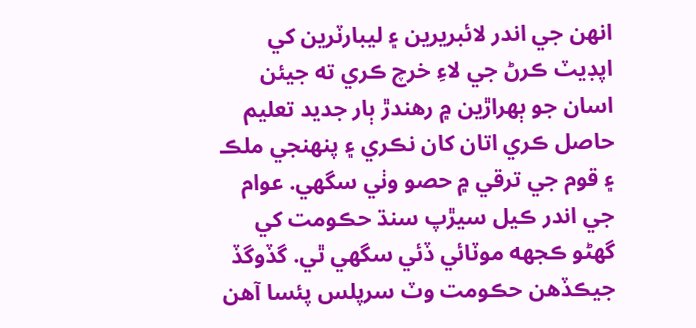انهن جي اندر لائبريرين ۽ ليبارٽرين کي اپڊيٽ ڪرڻ جي لاءِ خرچ ڪري ته جيئن اسان جو ٻهراڙين ۾ رهندڙ ٻار جديد تعليم حاصل ڪري اتان کان نڪري ۽ پنهنجي ملڪ ۽ قوم جي ترقي ۾ حصو وٺي سگهي. عوام جي اندر ڪيل سيڙپ سنڌ حڪومت کي گهڻو ڪجهه موٽائي ڏئي سگهي ٿي. گڏوگڏ جيڪڏهن حڪومت وٽ سرپلس پئسا آهن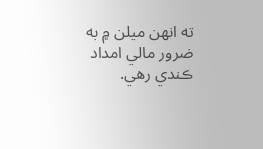ته انهن ميلن ۾ به ضرور مالي امداد ڪندي رهي.